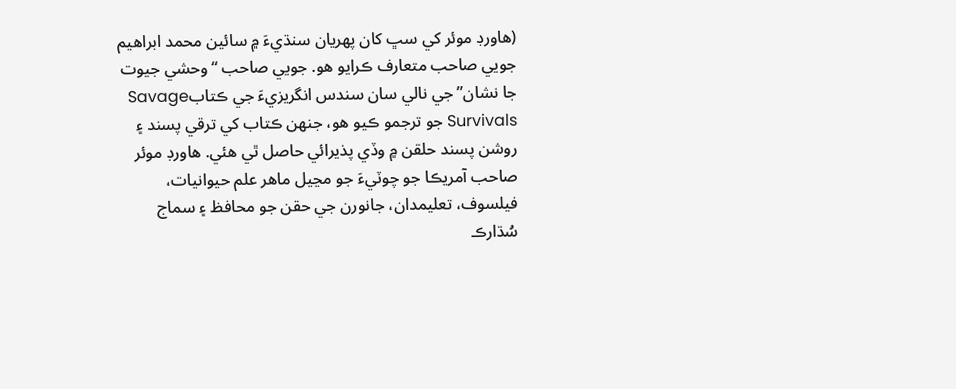(ھاورڊ موئر کي سڀ کان پھريان سنڌيءَ ۾ سائين محمد ابراهيم جويي صاحب متعارف ڪرايو هو. جويي صاحب “وحشي جيوت جا نشان” جي نالي سان سندس انگريزيءَ جي ڪتابSavage Survivals جو ترجمو ڪيو هو، جنھن ڪتاب کي ترقي پسند ۽ روشن پسند حلقن ۾ وڏي پذيرائي حاصل ٿي هئي. ھاورڊ موئر صاحب آمريڪا جو چوٽيءَ جو مڃيل ماهر علم حيوانيات، فيلسوف، تعليمدان، جانورن جي حقن جو محافظ ۽ سماج سُڌارڪ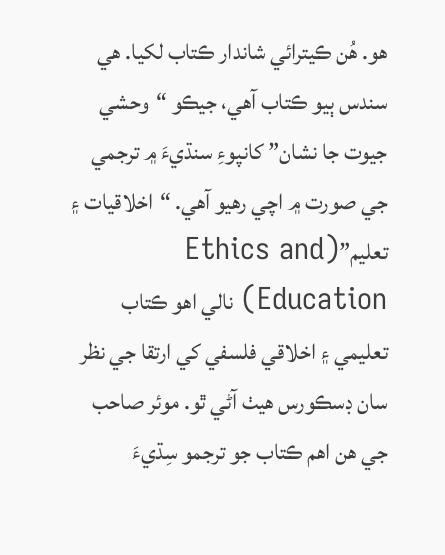هو. هُن ڪيترائي شاندار ڪتاب لکيا. هي سندس ٻيو ڪتاب آهي، جيڪو “وحشي جيوت جا نشان” کانپوءِ سنڌيءَ ۾ ترجمي جي صورت ۾ اچي رهيو آهي. “اخلاقيات ۽ تعليم”(Ethics and Education) نالي اهو ڪتاب تعليمي ۽ اخلاقي فلسفي کي ارتقا جي نظر سان ڊسڪورس هيٺ آڻي ٿو. موئر صاحب جي هن اهم ڪتاب جو ترجمو سِڌيءَ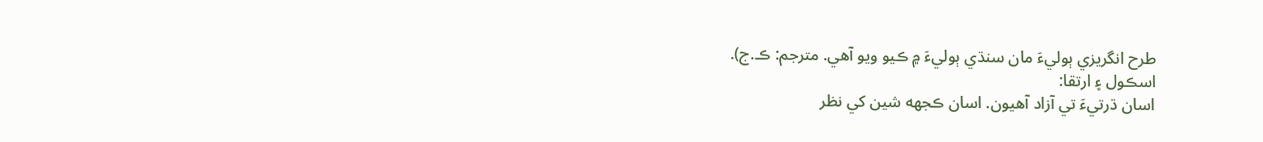طرح انگريزي ٻوليءَ مان سنڌي ٻوليءَ ۾ ڪيو ويو آهي. مترجم: ڪ.ج).
اسڪول ۽ ارتقا:
اسان ڌرتيءَ تي آزاد آھيون. اسان ڪجھه شين کي نظر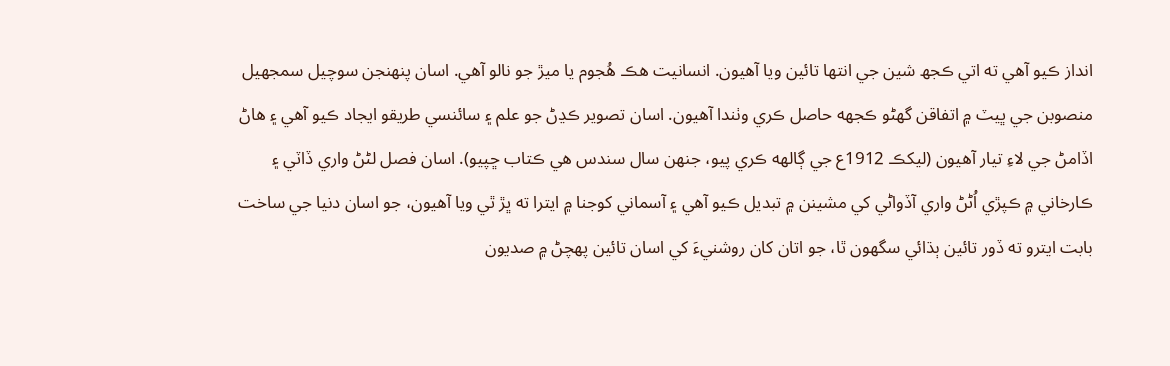انداز ڪيو آھي ته اتي ڪجھ شين جي انتھا تائين ويا آھيون. انسانيت ھڪ ھُجوم يا ميڙ جو نالو آھي. اسان پنھنجن سوچيل سمجهيل منصوبن جي ڀيٽ ۾ اتفاقن گھڻو ڪجھه حاصل ڪري وٺندا آھيون. اسان تصوير ڪڍڻ جو علم ۽ سائنسي طريقو ايجاد ڪيو آھي ۽ ھاڻ اڏامڻ جي لاءِ تيار آھيون (ليکڪ 1912ع جي ڳالھه ڪري پيو، جنھن سال سندس ھي ڪتاب ڇپيو). اسان فصل لڻڻ واري ڏاٽي ۽ ڪارخاني ۾ ڪپڙي اُڻڻ واري آڏواڻي کي مشينن ۾ تبديل ڪيو آھي ۽ آسماني کوجنا ۾ ايترا ته ڀڙ ٿي ويا آھيون، جو اسان دنيا جي ساخت بابت ايترو ته ڏور تائين ٻڌائي سگھون ٿا، جو اتان کان روشنيءَ کي اسان تائين پھچڻ ۾ صديون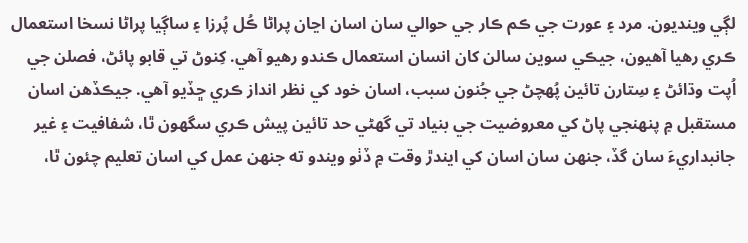لڳي وينديون. مرد ۽ عورت جي ڪم ڪار جي حوالي سان اسان اڃان پراڻا ڪُل پُرزا ۽ ساڳيا پراڻا نسخا استعمال ڪري رھيا آھيون، جيڪي سوين سالن کان انسان استعمال ڪندو رھيو آھي. کِنوڻ تي قابو پائڻ، فصلن جي اُپت وڌائڻ ۽ سِتارن تائين پُھچڻ جي جُنون سبب، اسان خود کي نظر انداز ڪري ڇڏيو آھي. جيڪڏهن اسان مستقبل ۾ پنھنجي پاڻ کي معروضيت جي بنياد تي گھڻي حد تائين پيش ڪري سگھون ٿا، شفافيت ۽ غير جانبداريءَ سان گڏ، جنھن سان اسان کي ايندڙ وقت ۾ ڏٺو ويندو ته جنھن عمل کي اسان تعليم چئون ٿا،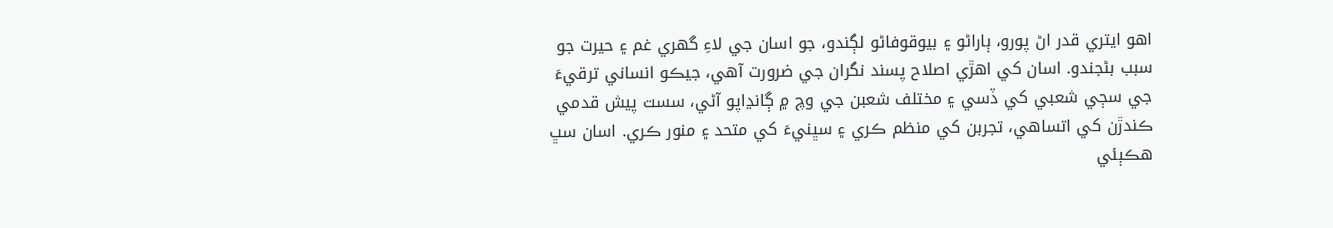اھو ايتري قدر اڻ پورو، ٻاراڻو ۽ بيوقوفاڻو لڳندو، جو اسان جي لاءِ گھري غم ۽ حيرت جو سبب بڻجندو. اسان کي اھڙي اصلاح پسند نگران جي ضرورت آھي، جيڪو انساني ترقيءَ جي سڄي شعبي کي ڏسي ۽ مختلف شعبن جي وچ ۾ ڳانڍاپو آڻي، سست پيش قدمي ڪندڙن کي اتساھي، تجربن کي منظم ڪري ۽ سڀنيءَ کي متحد ۽ منور ڪري. اسان سڀ ھڪٻئي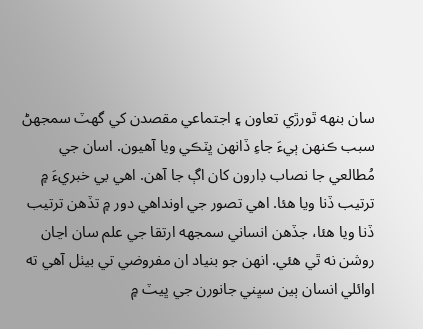سان بنھه ٿورڙي تعاون ۽ اجتماعي مقصدن کي گھٽ سمجھڻ سبب ڪنھن ٻيءَ جاءِ ڏانھن ڀٽڪي ويا آھيون. اسان جي مُطالعي جا نصاب ڊارون کان اڳ جا آھن. اھي بي خبريءَ ۾ ترتيب ڏنا ويا ھئا. اھي تصور جي اونداهي دور ۾ تڏھن ترتيب ڏنا ويا ھئا، جڏھن انساني سمجھه ارتقا جي علم سان اڃان روشن نه ٿي ھئي. انھن جو بنياد ان مفروضي تي بيٺل آھي ته اوائلي انسان ٻين سڀني جانورن جي ڀيٽ ۾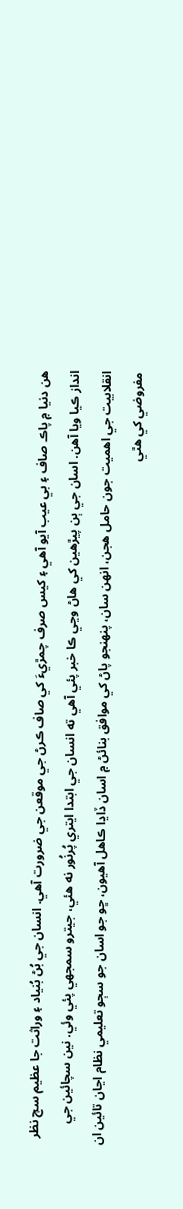ھن دنيا ۾ پاڪ صاف ۽ بي عيب آيو آھي ۽ کيس صرف چمڙيءَ کي صاف ڪرڻ جي موقعن جي ضرورت آھي. انسان جي بُڻ بُنياد ۽ وراثت جا عظيم سچ نظر انداز ڪيا ويا آھن. اسان جي ٻن پيڙھين کي ھاڻ وڃي ڪا خبر پئي آھي ته انسان جي ابتدا ايتري پُرنُور نه ھئي، جيترو سمجھي پئي وئي. نين سچائين جي انقلابيت جي اھميت جون حامل ھجن، انھن سان، پنھنجو پاڻ کي موافق بنائڻ ۾ اسان ڏاڍا ڪاھل آھيون، ڇو جو اسان جو سڄو تعليمي نظام اڃان تائين ان مفروضي کي ھٿي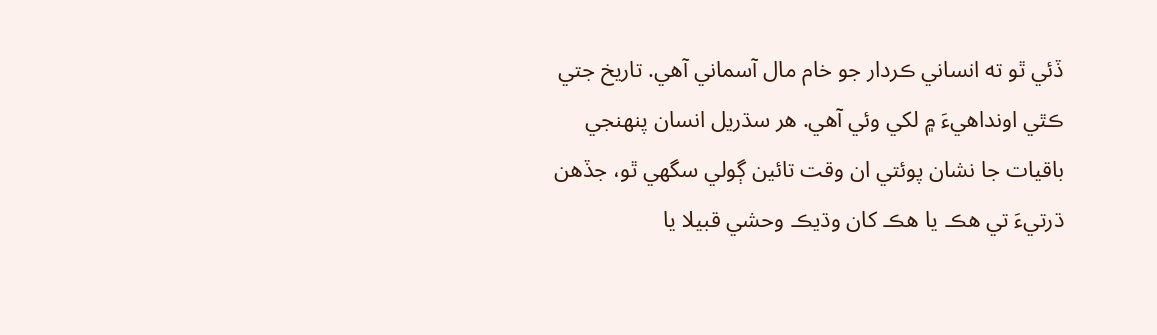ڏئي ٿو ته انساني ڪردار جو خام مال آسماني آھي. تاريخ جتي ڪٿي اونداھيءَ ۾ لکي وئي آھي. ھر سڌريل انسان پنھنجي باقيات جا نشان پوئتي ان وقت تائين ڳولي سگھي ٿو، جڏھن ڌرتيءَ تي ھڪ يا ھڪ کان وڌيڪ وحشي قبيلا يا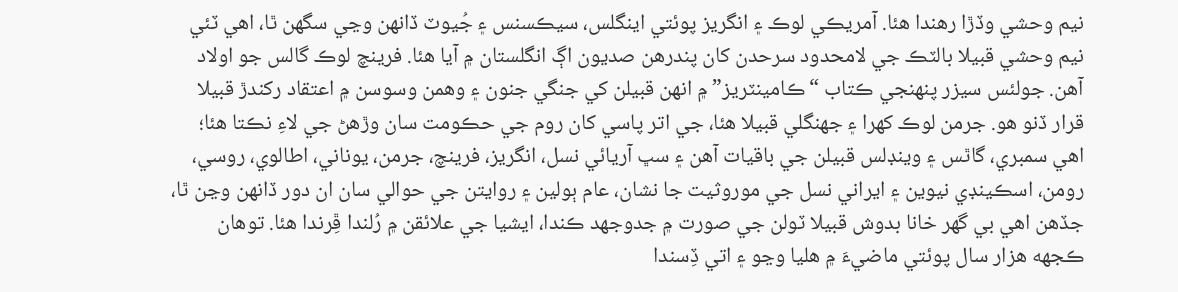نيم وحشي وڏڙا رھندا ھئا. آمريڪي لوڪ ۽ انگريز پوئتي اينگلس، سيڪسنس ۽ جُيوٽ ڏانھن وڃي سگھن ٿا، اھي ٽئي نيم وحشي قبيلا بالٽڪ جي لامحدود سرحدن کان پندرهن صديون اڳ انگلستان ۾ آيا ھئا. فرينچ لوڪ گالس جو اولاد آھن. جولئس سيزر پنھنجي ڪتاب “ڪامينٽريز” ۾ انھن قبيلن کي جنگي جنون ۽ وھمن وسوسن ۾ اعتقاد رکندڙ قبيلا قرار ڏنو ھو. جرمن لوڪ کھرا ۽ جھنگلي قبيلا ھئا، جي اتر پاسي کان روم جي حڪومت سان وڙھڻ جي لاءِ نڪتا ھئا؛ اھي سمبري، گاٿس ۽ وينڊلس قبيلن جي باقيات آھن ۽ سڀ آريائي نسل، انگريز، فرينچ، جرمن، يوناني، اطالوي، روسي، رومن، اسڪينڊي نيوين ۽ ايراني نسل جي موروثيت جا نشان، عام ٻولين ۽ روايتن جي حوالي سان ان دور ڏانھن وڃن ٿا، جڏھن اھي بي گھر خانا بدوش قبيلا ٽولن جي صورت ۾ جدوجھد ڪندا، ايشيا جي علائقن ۾ رُلندا ڦِرندا ھئا. توھان ڪجھه ھزار سال پوئتي ماضيءَ ۾ ھليا وڃو ۽ اتي ڏِسندا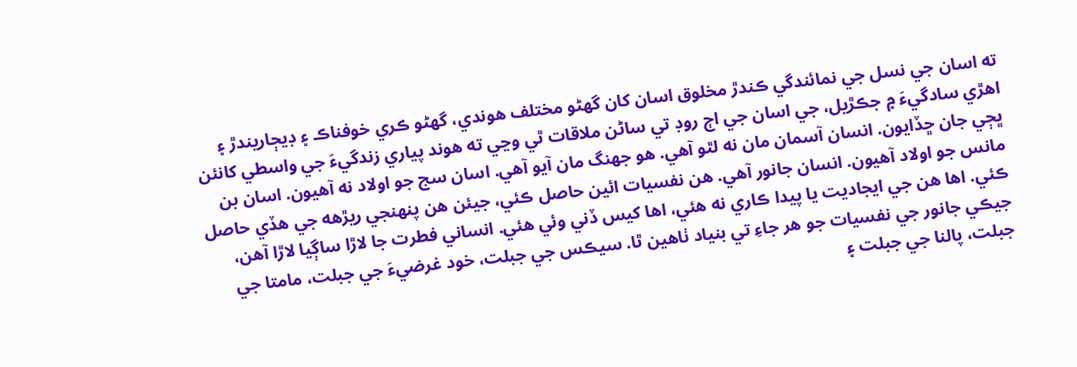ته اسان جي نسل جي نمائندگي ڪندڙ مخلوق اسان کان گھڻو مختلف ھوندي، گھڻو ڪري خوفناڪ ۽ ڊيڄاريندڙ ۽ اھڙي سادگيءَ ۾ جڪڙيل، جي اسان جي اڄ روڊ تي ساڻن ملاقات ٿي وڃي ته ھوند پياري زندگيءَ جي واسطي کانئن ڀڄي جان ڇڏايون. انسان آسمان مان نه لٿو آھي. ھو جھنگ مان آيو آھي. اسان سج جو اولاد نه آھيون. اسان بن مانس جو اولاد آھيون. انسان جانور آھي. ھن نفسيات ائين حاصل ڪئي، جيئن ھن پنھنجي ريڙھه جي ھڏي حاصل ڪئي. اھا ھن جي ايجاديت يا پيدا ڪاري نه ھئي، اھا کيس ڏني وئي ھئي. انساني فطرت جا لاڙا ساڳيا لاڙا آھن، جيڪي جانور جي نفسيات جو ھر جاءِ تي بنياد ٺاھين ٿا. سيڪس جي جبلت، خود غرضيءَ جي جبلت، مامتا جي جبلت، پالنا جي جبلت ۽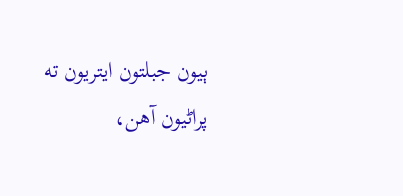ٻيون جبلتون ايتريون ته پراڻيون آھن،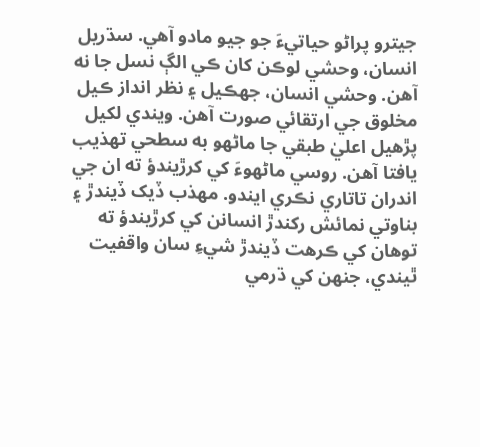جيترو پراڻو حياتيءَ جو جيو مادو آھي. سڌريل انسان، وحشي لوڪن کان ڪي الڳ نسل جا نه آھن. وحشي انسان، جھڪيل ۽ نظر انداز ڪيل مخلوق جي ارتقائي صورت آھن. ويندي لکيل پڙھيل اعليٰ طبقي جا ماڻھو به سطحي تھذيب يافتا آھن. روسي ماڻھوءَ کي کرڙيندؤ ته ان جي اندران تاتاري نڪري ايندو. مھذب ڏيک ڏيندڙ ۽ بناوتي نمائش رکندڙ انسانن کي کرڙيندؤ ته توھان کي ڪرھت ڏيندڙ شيءِ سان واقفيت ٿيندي، جنھن کي ڌرمي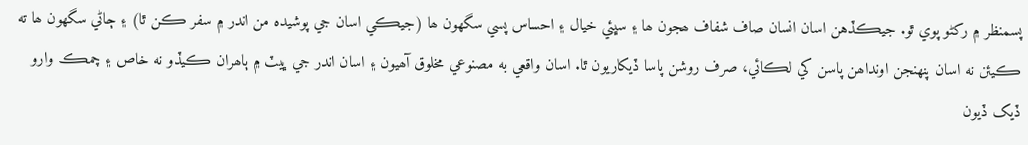پسمنظر ۾ رکڻو پوي ٿو. جيڪڏهن اسان انسان صاف شفاف ھجون ھا ۽ سڀئي خيال ۽ احساس پسي سگھون ھا (جيڪي اسان جي پوشيده من اندر ۾ سفر ڪن ٿا) ۽ ڄاڻي سگھون ھا ته ڪيئن نه اسان پنھنجن اونداھن پاسن کي لڪائي، صرف روشن پاسا ڏيکاريون ٿا. اسان واقعي به مصنوعي مخلوق آھيون ۽ اسان اندر جي ڀيٽ ۾ ٻاھران ڪيڏو نه خاص ۽ چمڪ وارو ڏيک ڏيون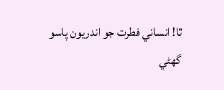ٿا! انساني فطرت جو اندريون پاسو گھڻي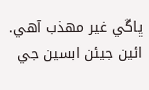ڀاڱي غير مھذب آھي. ائين جيئن ابسين جي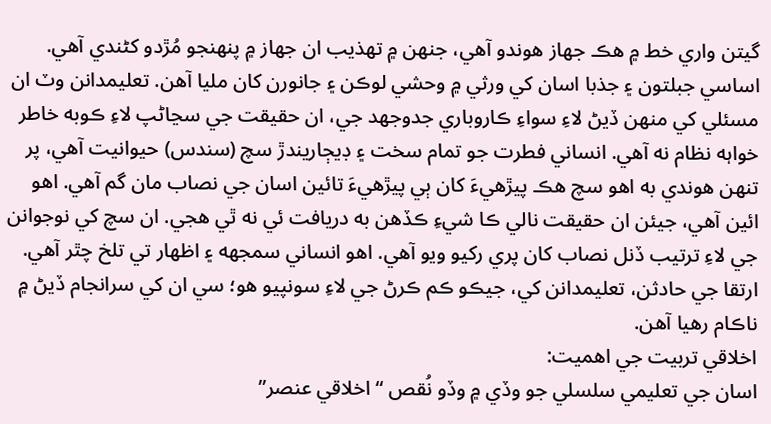گيتن واري خط ۾ ھڪ جھاز ھوندو آھي، جنھن ۾ تھذيب ان جھاز ۾ پنھنجو مُڙدو کڻندي آھي. اساسي جبلتون ۽ جذبا اسان کي ورثي ۾ وحشي لوڪن ۽ جانورن کان مليا آھن. تعليمدانن وٽ ان مسئلي کي منھن ڏيڻ لاءِ سواءِ ڪاروباري جدوجھد جي، ان حقيقت جي سڃاڻپ لاءِ ڪوبه خاطر خواہه نظام نه آھي. انساني فطرت جو تمام سخت ۽ ڊيڄاريندڙ سچ (سندس) حيوانيت آھي، پر تنھن ھوندي به اھو سچ ھڪ پيڙھيءَ کان ٻي پيڙھيءَ تائين اسان جي نصاب مان گم آھي. اھو ائين آھي، جيئن ان حقيقت نالي ڪا شيءِ ڪڏھن به دريافت ئي نه ٿي ھجي. ان سچ کي نوجوانن جي لاءِ ترتيب ڏنل نصاب کان پري رکيو ويو آھي. اھو انساني سمجھه ۽ اظھار تي تلخ چٿر آھي. ارتقا جي حادثن، تعليمدانن کي، جيڪو ڪم ڪرڻ جي لاءِ سونپيو ھو؛ سي ان کي سرانجام ڏيڻ ۾ ناڪام رھيا آھن.
اخلاقي تربيت جي اھميت:
اسان جي تعليمي سلسلي جو وڏي ۾ وڏو نُقص “اخلاقي عنصر”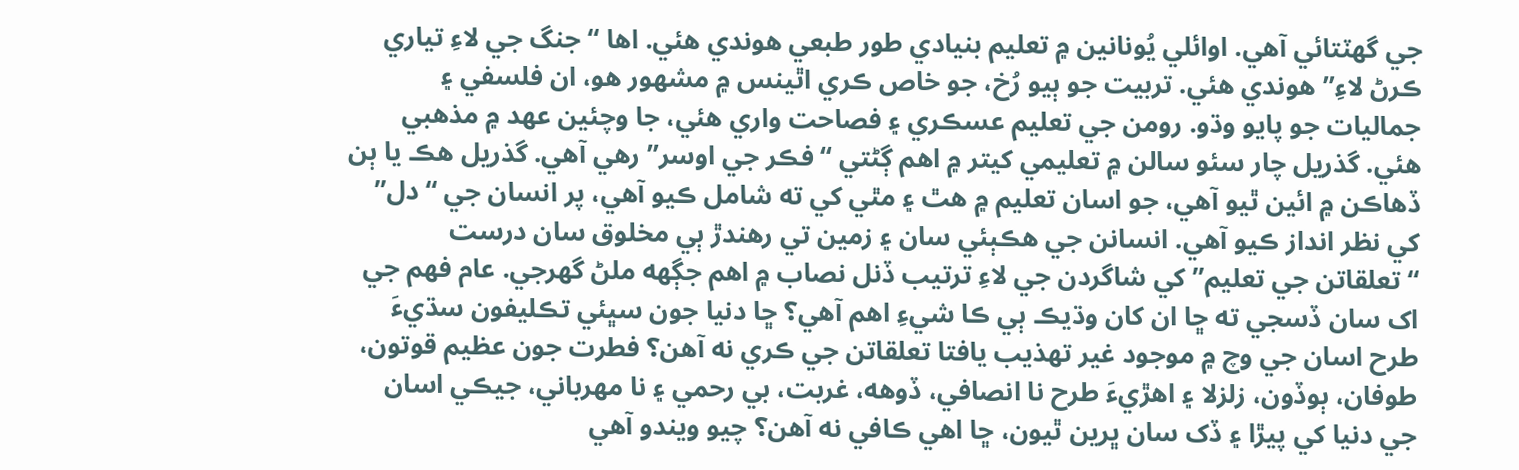جي گھٽتائي آھي. اوائلي يُونانين ۾ تعليم بنيادي طور طبعي ھوندي ھئي. اھا “جنگ جي لاءِ تياري ڪرڻ لاءِ” ھوندي ھئي. تربيت جو ٻيو رُخ، جو خاص ڪري اٿينس ۾ مشھور ھو، ان فلسفي ۽ جماليات جو پايو وڌو. رومن جي تعليم عسڪري ۽ فصاحت واري ھئي، جا وچئين عھد ۾ مذھبي ھئي. گذريل چار سئو سالن ۾ تعليمي کيتر ۾ اھم ڳڻتي “فڪر جي اوسر” رھي آھي. گذريل ھڪ يا ٻن ڏھاڪن ۾ ائين ٿيو آھي، جو اسان تعليم ۾ ھٿ ۽ مٿي کي ته شامل ڪيو آھي، پر انسان جي “دل” کي نظر انداز ڪيو آھي. انسانن جي هڪٻئي سان ۽ زمين تي رھندڙ ٻي مخلوق سان درست “تعلقاتن جي تعليم” کي شاگردن جي لاءِ ترتيب ڏنل نصاب ۾ اھم جڳھه ملڻ گھرجي. عام فھم جي اک سان ڏسجي ته ڇا ان کان وڌيڪ ٻي ڪا شيءِ اھم آھي؟ ڇا دنيا جون سڀئي تڪليفون سڌيءَ طرح اسان جي وچ ۾ موجود غير تھذيب يافتا تعلقاتن جي ڪري نه آھن؟ فطرت جون عظيم قوتون، طوفان، ٻوڏون، زلزلا ۽ اھڙيءَ طرح نا انصافي، ڏوھه، غربت، بي رحمي ۽ نا مھرباني، جيڪي اسان جي دنيا کي پيڙا ۽ ڏک سان ڀرين ٿيون، ڇا اھي ڪافي نه آھن؟ چيو ويندو آھي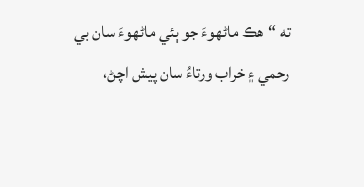ته “ھڪ ماڻھوءَ جو ٻئي ماڻھوءَ سان بي رحمي ۽ خراب ورتاءُ سان پيش اچڻ،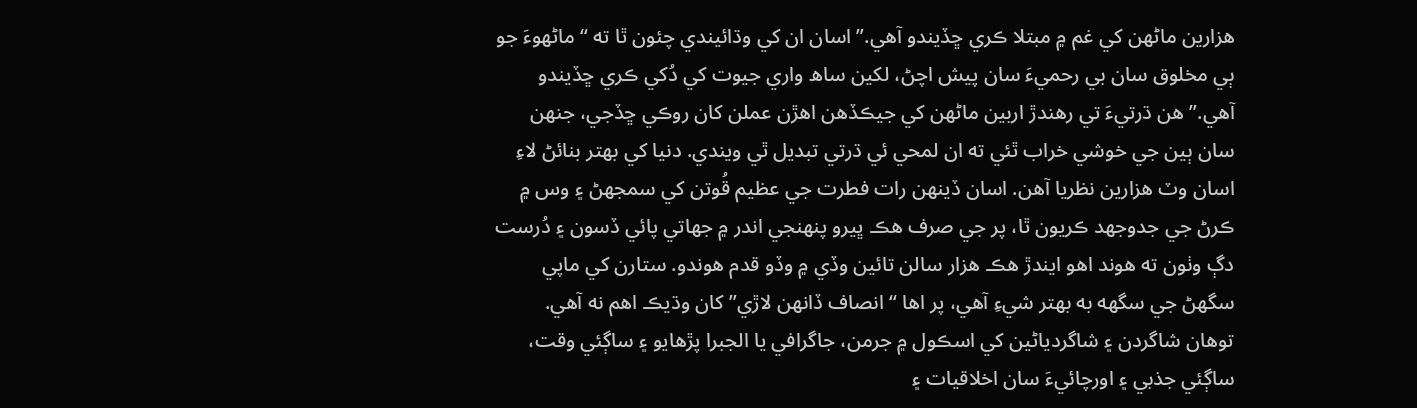ھزارين ماڻھن کي غم ۾ مبتلا ڪري ڇڏيندو آھي.” اسان ان کي وڌائيندي چئون ٿا ته “ماڻھوءَ جو ٻي مخلوق سان بي رحميءَ سان پيش اچڻ، لکين ساھ واري جيوت کي دُکي ڪري ڇڏيندو آھي.” ھن ڌرتيءَ تي رھندڙ اربين ماڻھن کي جيڪڏهن اھڙن عملن کان روڪي ڇڏجي، جنھن سان ٻين جي خوشي خراب ٿئي ته ان لمحي ئي ڌرتي تبديل ٿي ويندي. دنيا کي بھتر بنائڻ لاءِ اسان وٽ ھزارين نظريا آھن. اسان ڏينھن رات فطرت جي عظيم قُوتن کي سمجھڻ ۽ وس ۾ ڪرڻ جي جدوجھد ڪريون ٿا، پر جي صرف ھڪ ڀيرو پنھنجي اندر ۾ جھاتي پائي ڏسون ۽ دُرست دڳ وٺون ته ھوند اھو ايندڙ ھڪ ھزار سالن تائين وڏي ۾ وڏو قدم ھوندو. ستارن کي ماپي سگھڻ جي سگھه به بھتر شيءِ آھي، پر اھا “انصاف ڏانھن لاڙي” کان وڌيڪ اھم نه آھي. توھان شاگردن ۽ شاگردياڻين کي اسڪول ۾ جرمن، جاگرافي يا الجبرا پڙھايو ۽ ساڳئي وقت، ساڳئي جذبي ۽ اورچائيءَ سان اخلاقيات ۽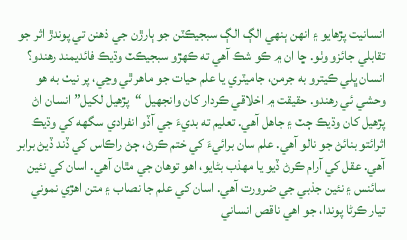انسانيت پڙھايو ۽ انھن ٻنھي الڳ الڳ سبجيڪٽن جو ٻارڙن جي ذھنن تي پوندڙ اثر جو تقابلي جائزو وٺو. ڇا ان ۾ ڪو شڪ آھي ته ڪھڙو سبجيڪٽ وڌيڪ فائديمند رھندو؟ انسان ڀلي ڪيترو به جرمن، جاميٽري يا علم حيات جو ماھر ٿي وڃي، پر نيٺ به ھو وحشي ئي رھندو. حقيقت ۾ اخلاقي ڪردار کان وانجھيل “پڙھيل لکيل” انسان اڻ پڙھيل کان وڌيڪ ڄٽ ۽ جاھل آھي. تعليم ته بديءَ جي آڏو انفرادي سگھه کي وڌيڪ اثرائتو بنائڻ جو نالو آھي. علم سان برائيءَ کي ختم ڪرڻ، ڄڻ راڪاس کي ڏند ڏيڻ برابر آھي. عقل کي آرام ڪرڻ ڏيو يا مھذب بڻايو، اھو توھان جي مٿان آھي. اسان کي نئين سائنس ۽ نئين جذبي جي ضرورت آھي. اسان کي علم جا نصاب ۽ متن اھڙي نموني تيار ڪرڻا پوندا، جو اھي ناقص انساني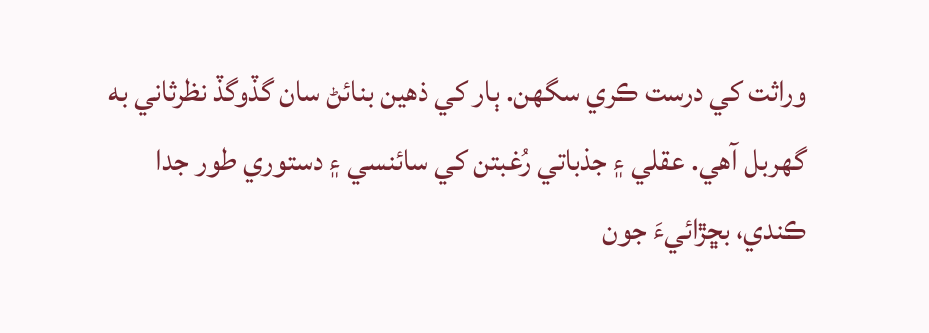وراثت کي درست ڪري سگھن. ٻار کي ذھين بنائڻ سان گڏوگڏ نظرثاني به گھربل آھي. عقلي ۽ جذباتي رُغبتن کي سائنسي ۽ دستوري طور جدا ڪندي، بڇڙائيءَ جون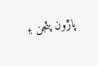پاڙون پٽجن ۽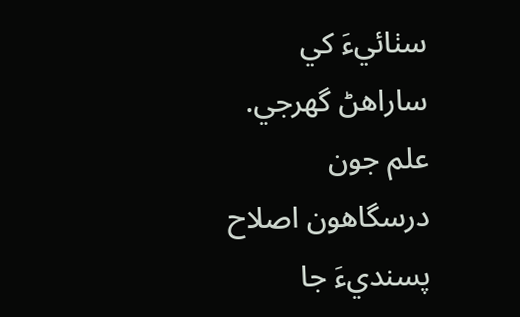سٺائيءَ کي ساراھڻ گھرجي. علم جون درسگاهون اصلاح پسنديءَ جا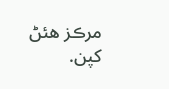مرڪز ھئڻ کپن.